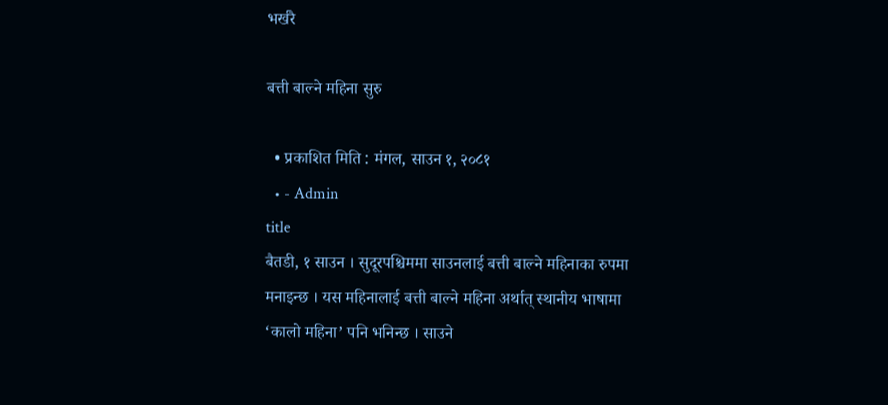भर्खरै

बत्ती बाल्ने महिना सुरु

  • प्रकाशित मिति : मंगल, साउन १, २०८१
  • - Admin
title
बैतडी, १ साउन । सुदूरपश्चिममा साउनलाई बत्ती बाल्ने महिनाका रुपमा मनाइन्छ । यस महिनालाई बत्ती बाल्ने महिना अर्थात् स्थानीय भाषामा ‘कालो महिना’ पनि भनिन्छ । साउने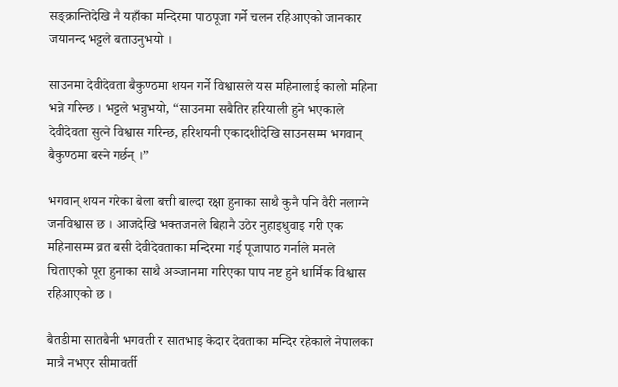सङ्क्रान्तिदेखि नै यहाँका मन्दिरमा पाठपूजा गर्ने चलन रहिआएको जानकार जयानन्द भट्टले बताउनुभयो ।

साउनमा देवीदेवता बैकुण्ठमा शयन गर्ने विश्वासले यस महिनालाई कालो महिना भन्ने गरिन्छ । भट्टले भन्नुभयो, “साउनमा सबैतिर हरियाली हुने भएकाले देवीदेवता सुत्ने विश्वास गरिन्छ, हरिशयनी एकादशीदेखि साउनसम्म भगवान् बैकुण्ठमा बस्ने गर्छन् ।”

भगवान् शयन गरेका बेला बत्ती बाल्दा रक्षा हुनाका साथै कुनै पनि वैरी नलाग्ने जनविश्वास छ । आजदेखि भक्तजनले बिहानै उठेर नुहाइधुवाइ गरी एक महिनासम्म व्रत बसी देवीदेवताका मन्दिरमा गई पूजापाठ गर्नाले मनले चिताएको पूरा हुनाका साथै अञ्जानमा गरिएका पाप नष्ट हुने धार्मिक विश्वास रहिआएको छ ।

बैतडीमा सातबैनी भगवती र सातभाइ केदार देवताका मन्दिर रहेकाले नेपालका मात्रै नभएर सीमावर्ती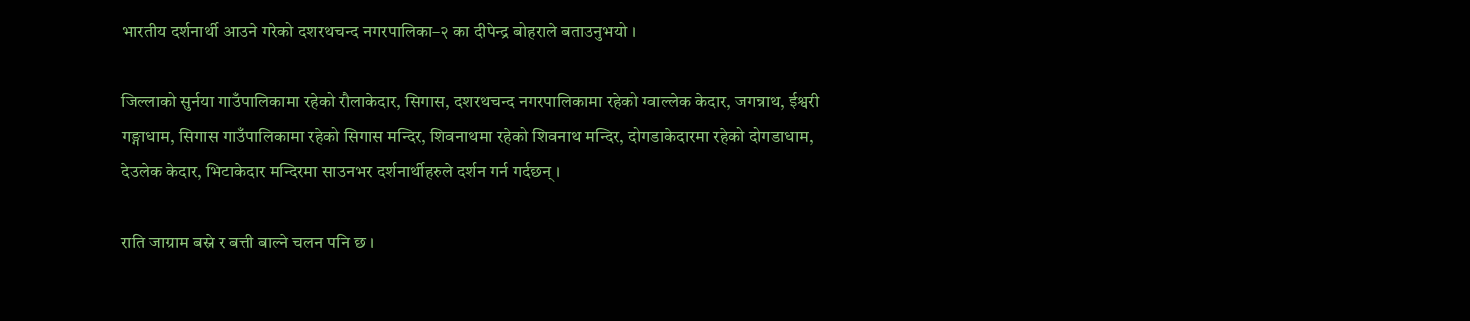भारतीय दर्शनार्थी आउने गरेको दशरथचन्द नगरपालिका–२ का दीपेन्द्र बोहराले बताउनुभयो ।

जिल्लाको सुर्नया गाउँपालिकामा रहेको रौलाकेदार, सिगास, दशरथचन्द नगरपालिकामा रहेको ग्वाल्लेक केदार, जगन्नाथ, ईश्वरी गङ्गाधाम, सिगास गाउँपालिकामा रहेको सिगास मन्दिर, शिवनाथमा रहेको शिवनाथ मन्दिर, दोगडाकेदारमा रहेको दोगडाधाम, देउलेक केदार, भिटाकेदार मन्दिरमा साउनभर दर्शनार्थीहरुले दर्शन गर्न गर्दछन् ।

राति जाग्राम बस्ने र बत्ती बाल्ने चलन पनि छ ।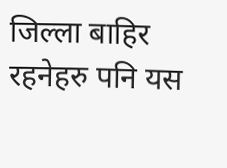जिल्ला बाहिर रहनेहरु पनि यस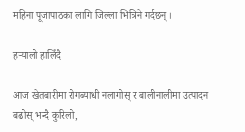महिना पूजापाठका लागि जिल्ला भित्रिने गर्दछन् ।

हर्‍यालो हालिँदै

आज खेतबारीमा रोगब्याधी नलागोस् र बालीनालीमा उत्पादन बढोस् भन्दै कुरिलो,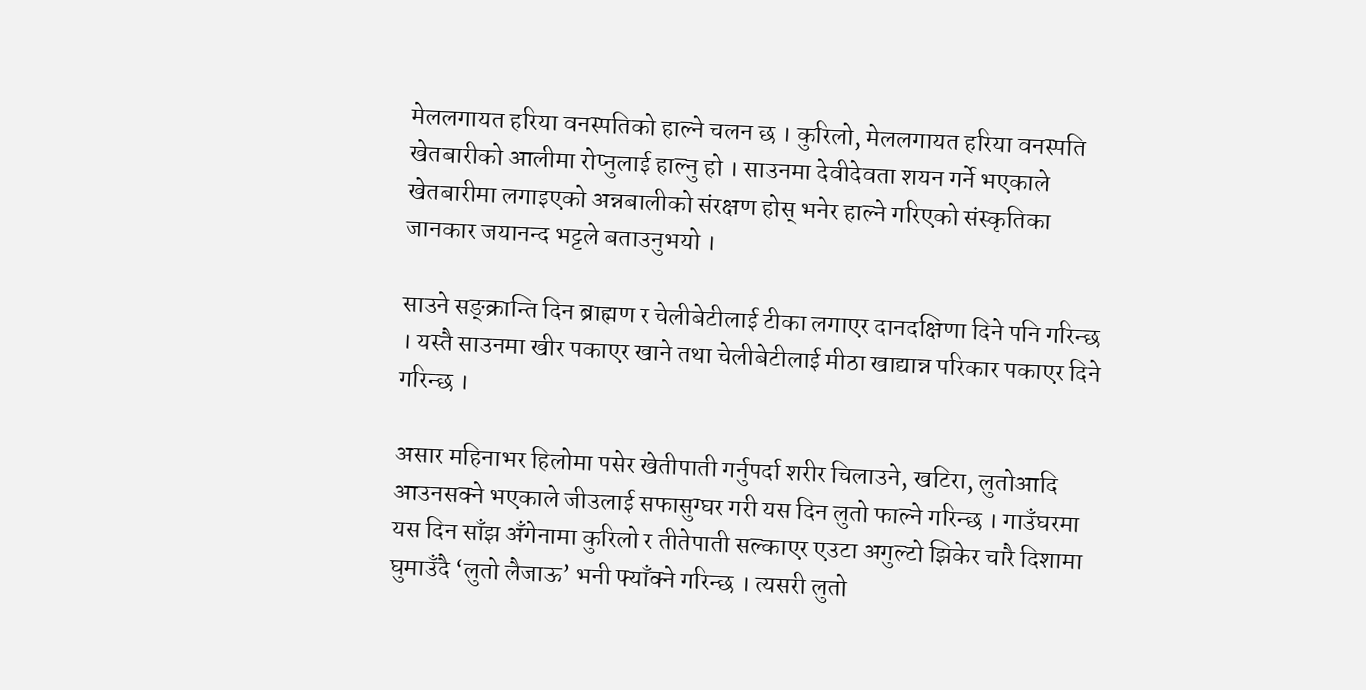मेललगायत हरिया वनस्पतिको हाल्ने चलन छ । कुरिलो, मेललगायत हरिया वनस्पति खेतबारीको आलीमा रोप्नुलाई हाल्नु हो । साउनमा देवीदेवता शयन गर्ने भएकाले खेतबारीमा लगाइएको अन्नबालीको संरक्षण होस् भनेर हाल्ने गरिएको संस्कृतिका जानकार जयानन्द भट्टले बताउनुभयो ।

साउने सङ्क्रान्ति दिन ब्राह्मण र चेलीबेटीलाई टीका लगाएर दानदक्षिणा दिने पनि गरिन्छ । यस्तै साउनमा खीर पकाएर खाने तथा चेलीबेटीलाई मीठा खाद्यान्न परिकार पकाएर दिने गरिन्छ ।

असार महिनाभर हिलोमा पसेर खेतीपाती गर्नुपर्दा शरीर चिलाउने, खटिरा, लुतोआदि आउनसक्ने भएकाले जीउलाई सफासुग्घर गरी यस दिन लुतो फाल्ने गरिन्छ । गाउँघरमा यस दिन साँझ अँगेनामा कुरिलो र तीतेपाती सल्काएर एउटा अगुल्टो झिकेर चारै दिशामा घुमाउँदै ‘लुतो लैजाऊ’ भनी फ्याँक्ने गरिन्छ । त्यसरी लुतो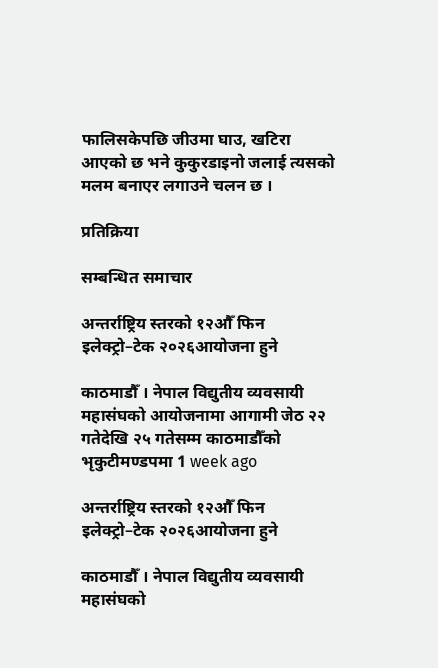फालिसकेपछि जीउमा घाउ, खटिरा आएको छ भने कुकुरडाइनो जलाई त्यसको मलम बनाएर लगाउने चलन छ ।

प्रतिक्रिया

सम्बन्धित समाचार

अन्तर्राष्ट्रिय स्तरको १२औँ फिन इलेक्ट्रो–टेक २०२६आयोजना हुने

काठमाडौँ । नेपाल विद्युतीय व्यवसायी महासंघको आयोजनामा आगामी जेठ २२ गतेदेखि २५ गतेसम्म काठमाडौँको भृकुटीमण्डपमा 1 week ago

अन्तर्राष्ट्रिय स्तरको १२औँ फिन इलेक्ट्रो–टेक २०२६आयोजना हुने

काठमाडौँ । नेपाल विद्युतीय व्यवसायी महासंघको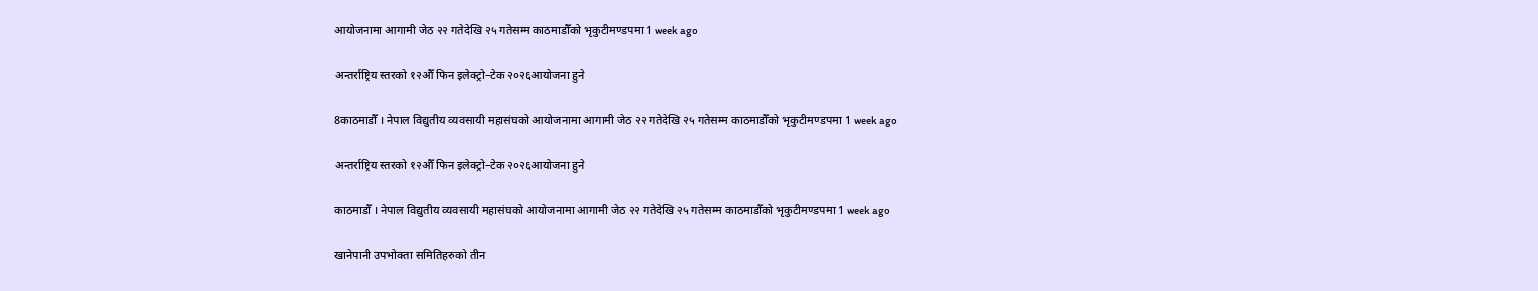आयोजनामा आगामी जेठ २२ गतेदेखि २५ गतेसम्म काठमाडौँको भृकुटीमण्डपमा 1 week ago

अन्तर्राष्ट्रिय स्तरको १२औँ फिन इलेक्ट्रो–टेक २०२६आयोजना हुने

8काठमाडौँ । नेपाल विद्युतीय व्यवसायी महासंघको आयोजनामा आगामी जेठ २२ गतेदेखि २५ गतेसम्म काठमाडौँको भृकुटीमण्डपमा 1 week ago

अन्तर्राष्ट्रिय स्तरको १२औँ फिन इलेक्ट्रो–टेक २०२६आयोजना हुने

काठमाडौँ । नेपाल विद्युतीय व्यवसायी महासंघको आयोजनामा आगामी जेठ २२ गतेदेखि २५ गतेसम्म काठमाडौँको भृकुटीमण्डपमा 1 week ago

खानेपानी उपभोक्ता समितिहरुको तीन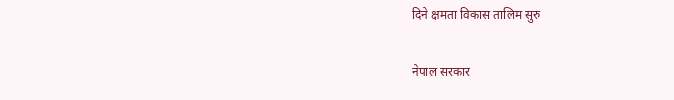दिने क्षमता विकास तालिम सुरु

नेपाल सरकार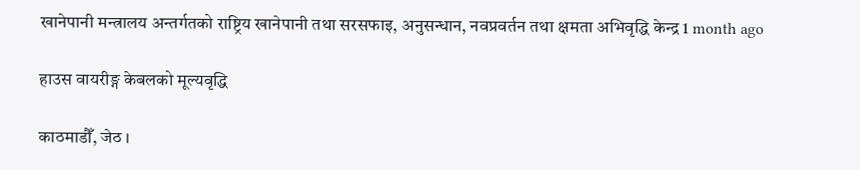खानेपानी मन्त्रालय अन्तर्गतको राष्ट्रिय खानेपानी तथा सरसफाइ, अनुसन्धान, नवप्रवर्तन तथा क्षमता अभिवृद्धि केन्द्र 1 month ago

हाउस वायरीङ्ग केबलको मूल्यवृद्धि

काठमाडौँ, जेठ ।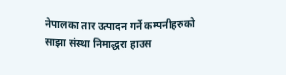नेपालका तार उत्पादन गर्ने कम्पनीहरुको साझा संस्था निमाद्धरा हाउस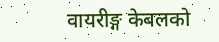वायरीङ्ग केबलको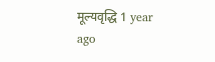मूल्यवृद्धि 1 year ago